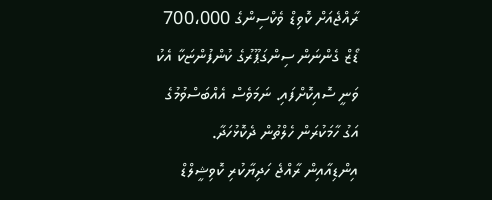ރާއްޖެއަށް ކޮވިޑް ވެކްސިންގެ 700،000 ޑޯޒް ގެންނަން ސިންގަޕޫރުގެ ކުންފުންޏަކާ އެކު ވަނީ ސޮއިކޮށްފައި. ނަމަވެސް އެއްބަސްވުމުގެ އަގު ހާމަކުރަން ހެލްތުން ދެކޮޅުހަދާ.
އިންޑިއާއިން ރާއްޖެ ހަދިޔާކުރި ކޮވިޝީލްޑް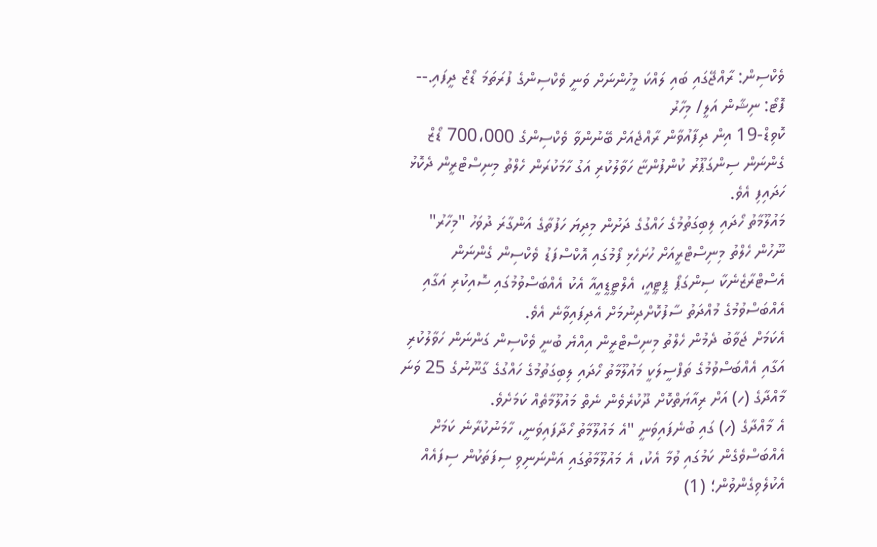ވެކްސިން: ރާއްޖޭގައި ބައި ލައްކަ މީހުންނަށް ވަނީ ވެކްސިންގެ ފުރަތަމަ ޑޯޒް ދީފައި.-- ފޮޓޯ: ނިޝާން އަލީ/ މިހާރު
ކޮވިޑް-19 އިން ދިފާއުވާން ރާއްޖެއަށް ބޭނުންވާ ވެކްސިންގެ 700،000 ޑޯޒް ގެންނަން ސިންގަޕޫރު ކުންފުންޏާ ހަވާލުކުރި އަގު ހާމަކުރަން ހެލްތު މިނިސްޓްރީން ދެކޮޅު ހަދައިފި އެވެ.
މައުލޫމާތު ހޯދައި ލިބިގަތުމުގެ ހައްގުގެ ދަށުން މިދިޔަ ހަފުތާގެ އަންގާރަ ދުވަހު "މިހާރު" ނޫހުން ހެލްތު މިނިސްޓްރީއަށް ހުށަހެޅި ފޯމުގައި އޮކްސްފަޑު ވެކްސިން ގެންނަން އެސްޓްރާޒެނެކާ ސިންގަޕޯ ޕީޓީއީ، އެލްޓީޑީއީއާ އެކު އެއްބަސްވުމުގައި ސޮއިކުރި އަގާއި އެއްބަސްވުމުގެ މުއްދަތު ސާފުކޮށްދިނުމަށް އެދިފައިވާނެ އެވެ.
އެކަމަށް ޖަވާބު ދެމުން ހެލްތު މިނިސްޓްރީން އިއްޔެ ބުނީ ވެކްސިން ގަންނަން ހަވާލުކުރި އަގާއި އެއްބަސްވުމުގެ ތަފްސީލަކީ މައުލޫމާތު ހޯދައި ލިބިގަތުމުގެ ހައްގުގެ ގާނޫނުގެ 25 ވަނަ މާއްދާގެ (ހ) އަށް ރިއާޔަތްކޮށް ދޫކުރެވެން ނެތް މައުލޫމާތެއް ކަމަށެވެ.
އެ މާއްދާގެ (ހ) ގައި ބުނެފައިވަނީ "އެ މައުލޫމާތު ހޯދާފައިވަނީ، ހާމަނުކުރާނެ ކަމަށް އެއްބަސްވެގެން ކަމުގައި ވުމާ އެކު، އެ މައުލޫމާތުގައި އަންނަނިވި ސިފަތަކުން ސިފައެއް އެކުލެވިގެންވުން؛ (1)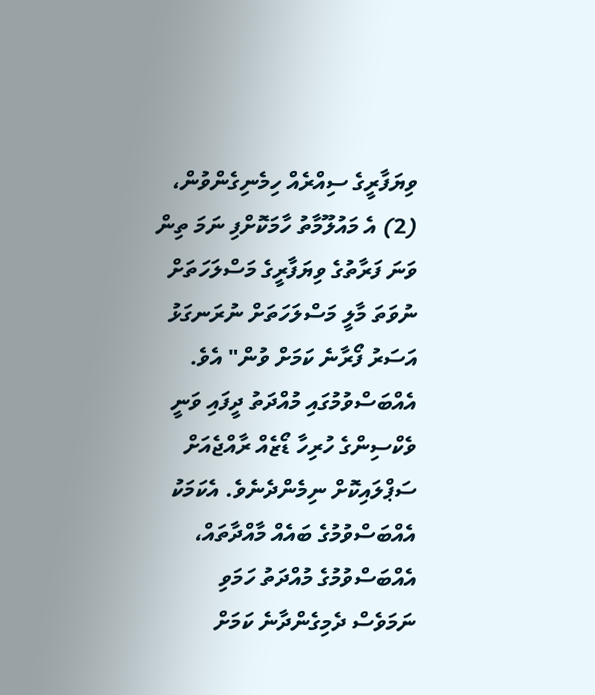ވިޔަފާރީގެ ސިއްރެއް ހިމެނިގެންވުން، (2) އެ މައުލޫމާތު ހާމަކޮށްފި ނަމަ ތިން ވަނަ ފަރާތުގެ ވިޔަފާރީގެ މަސްލަހަތަށް ނުވަތަ މާލީ މަސްލަހަތަށް ނުރަނގަޅު އަސަރު ފޯރާނެ ކަމަށް ވުން" އެވެ.
އެއްބަސްވުމުގައި މުއްދަތު ދީފައި ވަނީ ވެކްސިންގެ ހުރިހާ ޑޯޒެއް ރާއްޖެއަށް ސަޕްލައިކޮށް ނިމެންދެނެވެ. އެކަމަކު އެއްބަސްވުމުގެ ބައެއް މާއްދާތައް، އެއްބަސްވުމުގެ މުއްދަތު ހަމަވި ނަމަވެސް ދެމިގެންދާނެ ކަމަށް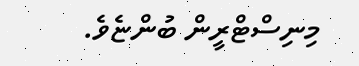މިނިސްޓްރީން ބުންޏެވެ.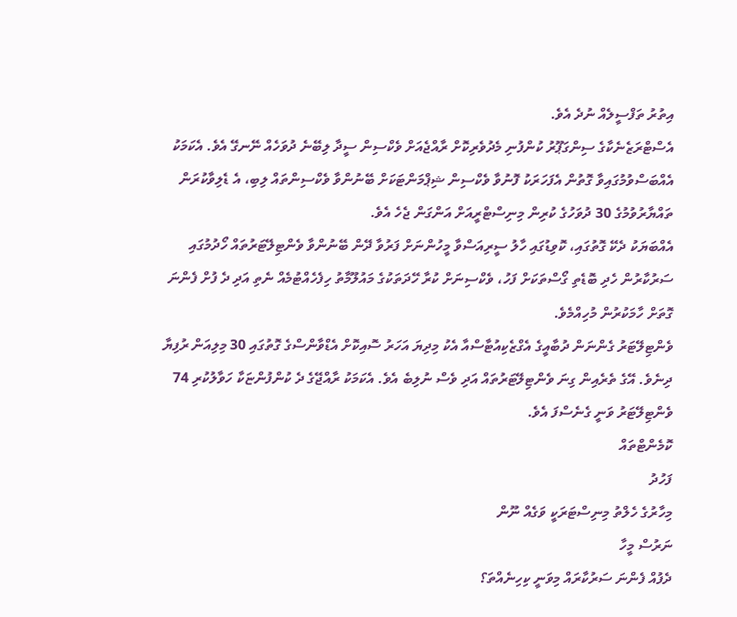އިތުރު ތަފްސީލެއް ނުދެ އެވެ.
އެސްޓްރަޒެނެކާގެ ސިންގަޕޫރު ކުންފުނި މެދުވެރިކޮށް ރާއްޖެއަށް ވެކްސިން ސީދާ ލިބޭނެ ދުވަހެއް ނޭނގޭ އެވެ. އެކަމަކު އެއްބަސްވުމުގައިވާ ގޮތުން އެފަހަރަކު ފޮނުވާ ވެކްސިން ޝިޕްމަންޓަކަށް ބޭނުންވާ ވެކްސިންތައް ލިބި، އެ ޑެލިވާކުރަން ތައްޔާރުވުމުގެ 30 ދުވަހުގެ ކުރިން މިނިސްޓްރީއަށް އަންގަން ޖެހެ އެވެ.
އެއްބަޔަކު ދެކޭ ގޮތުގައި، ކޮވިޑުގައި ހާލު ސީރިއަސްވާ މީހުންނަށް ފަރުވާ ދޭން ބޭނުންވާ ވެންޓިލޭޓަރުތައް ހޯދުމުގައި ސަރުކާރުން ހެދި ބޮޑެތި ގޯސްތަކަށް ފަހު، ވެކްސިނަށް ކުރާ ހޭދަތަކުގެ މައުލޫމާތު ހިފެހެއްޓުމެއް ނެތި އަދި ދެ ފުށް ފެންނަ ގޮތަށް ހާމަކުރުން މުހިއްމެވެ.
ވެންޓިލޭޓަރު ގެންނަން ދުބާއީގެ އެގްޒެކިއުޓާސްއާ އެކު މިދިޔަ އަހަރު ސޮއިކޮށް އެޑްވާންސްގެ ގޮތުގައި 30 މިލިއަން ރުފިޔާ ދިނެވެ. އޭގެ ތެރެއިން ގިނަ ވެންޓިލޭޓަރުތައް އަދި ވެސް ނުލިބެ އެވެ. އެކަމަކު ރާއްޖޭގެ ދެ ކުންފުންޏަކާ ހަވާލުކުރި 74 ވެންޓިލޭޓަރު ވަނީ ގެނެސްފަ އެވެ.
ކޮމެންޓްތައް
ފަހުދު
މިހާރުގެ ހެލްތު މިނިސްޓަރަކީ ވަގެއް ނޫން
ނަރުސް މީހާ
ދެފުއް ފެންނަ ސަރުކާރައް މިވަނީ ކިހިނެއްތަ؟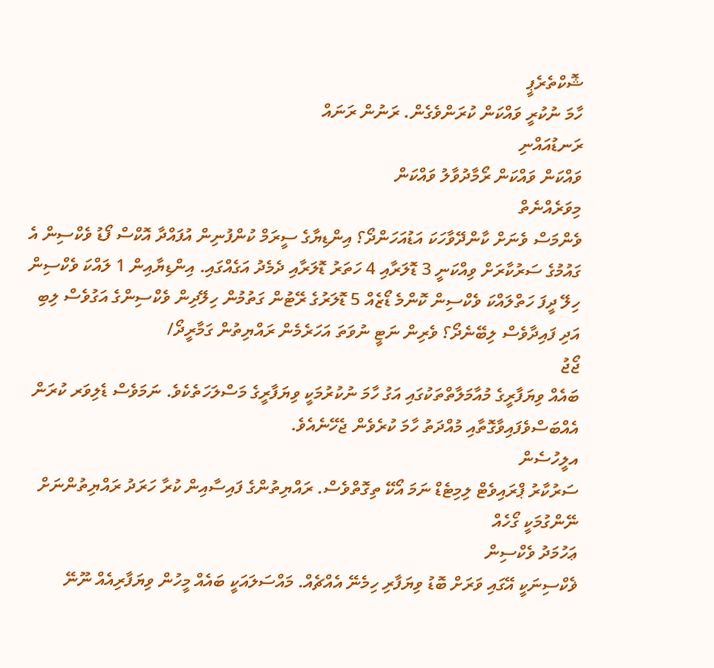ޝޮކްތެރެޕީ
ހާމަ ނުކުރީ ވައްކަން ކުރަންވެގެން. ރަނުން ރަނައް
ރަނޑުއައްނި
ވައްކަން ވައްކަން ރޯމާދުވާލު ވައްކަން
މިވަރެއްނެތް
ވެންމަސް ވެނަށް ކާންދޭވާހަކަ އަޑުއަހަންދޯ؟ އިންޑިޔާގެ ސީރަމް ކުންފުނިން އުފައްދާ އޮކްސް ފޯޑު ވެކްސިން އެ ގައުމުގެ ސަރުކާރަށް ވިއްކަނީ 3 ޑޮލަރާއި 4 ހަތަރު ޑޮލަރާއި ދެމެދު އަގެއްގައި. އިންޑިޔާއިން 1 ލައްކަ ވެކްސިން ހިލޭ ދީފަ ހަތްލައްކަ ވެކްސިން ކޮންމެ ޑޯޒެއް 5 ޑޮލަރުގެ ރޭޓުން ގަތުމުން ހިލޭދިން ވެކްސިންގެ އަގުވެސް ލިބި އަދި ފައިދާވެސް ލިބޭނެދޯ؟ ވެރިން ނަޓީ ނުވަތަ އަހަރެމެން ރައްޔިތުން ގަމާރީދޯ/
ޖޯޖު
ބައެއް ވިޔަފާރީގެ މުއާމަލާތްތަކުގައި އަގު ހާމަ ނުކުރުމަކީ ވިޔަފާރީގެ މަސްލަހަތެކެވެ. ނަމަވެސް ޑެލިވަރ ކުރަން އެއްބަސްވެފައިވާގޮތާއި މުއްދަތު ހާމަ ކުރެވެން ޖެހޭނެއެވެ.
އލީހުސެން
ސަރުކާރު ޕްރައިވެޓް ލިމިޓެޑް ނަމަ އޯކޭ ތިގޮތްވެސް. ރައްޔިތުންގެ ފައިސާއިން ކުރާ ހަރަދު ރައްޔިތުންނަށް ނޭންގުމަކީ ގޯހެއް
ޢަހުމަދު ވެކްސިން
ޥެކްސިނަކީ އޭގައި ވަރަށް ބޮޑު ވިޔަފާރި ހިމެނޭ އެއްޗެއް. މައްސަލައަކީ ބައެއް މީހުން ވިޔަފާރިއެއް ނޫނޭ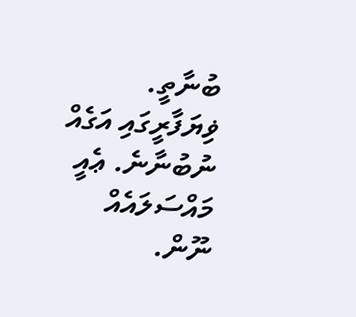ބުނާތީ. ޥިޔަފާރީގައި އަގެއް ނުބުނާނެ. ޢެއީ މައްސަލައެއް ނޫން.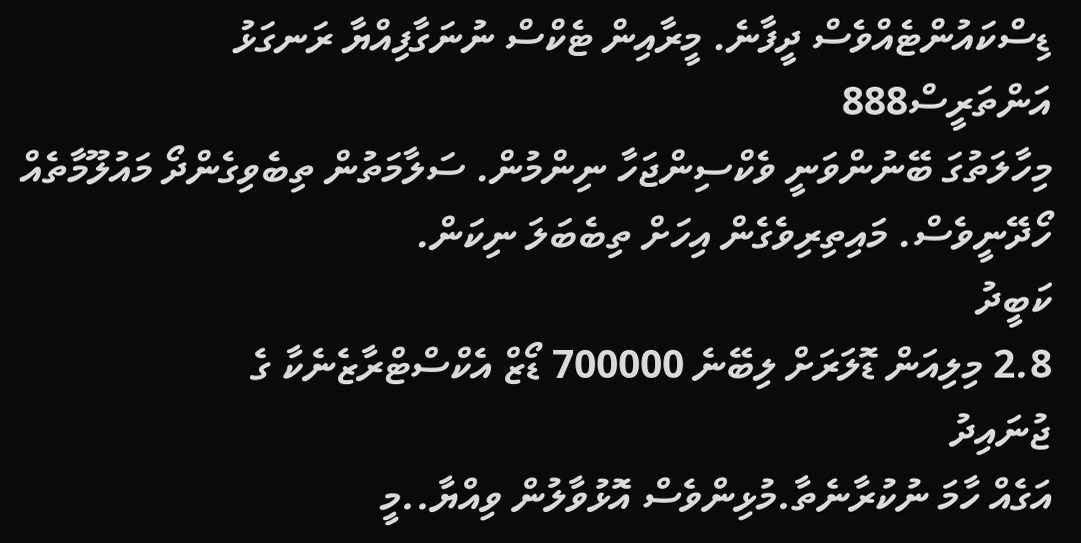ޑިސްކައުންޓެއްވެސް ދީފާނެ. މީރާއިން ޓެކްސް ނުނަގާފިއްޔާ ރަނގަޅު
އަންތަރީސް888
މިހާލަތުގަ ބޭނުންވަނީ ވެކްސިންޖަހާ ނިންމުން. ސަލާމަތުން ތިބެވިގެންދޯ މައުލޫމާތެއް ހޯދޭނީވެސް. މައިތިރިވެގެން އިހަށް ތިބެބަލަ ނިކަން.
ކަބީދު
2.8 މިލިއަން ޑޮލަރަށް ލިބޭނެ 700000 ޑޯޒް އެކްސްޓްރާޒެނެކާ ގެ
ޖުނައިދު
އަގެއް ހާމަ ނުކުރާނެތާ.މުޅިންވެސް އޮޅުވާލުން ވިއްޔާ..މީ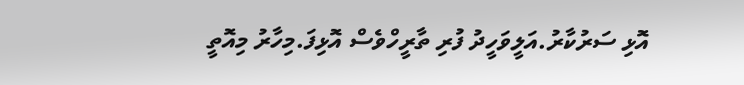އޮޅި ސަރުކާރު.އަލީވަހީދު ފުރި ތާރީހްވެސް އޮޅިފަ.މިހާރު މިއޮތީ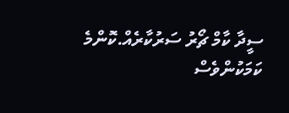ސީދާ ކާމް ޗޯރު ސަރުކާރެއް.ކޮންމެ ކަމަކުންވެސް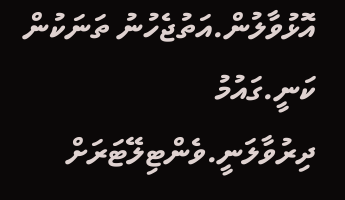އޮޅުވާލުން.އަތުޖެހުނު ތަނަކުން ކަނީ.ގައުމު ދިރުވާލަނީ.ވެންޓިލޭޓަރަށް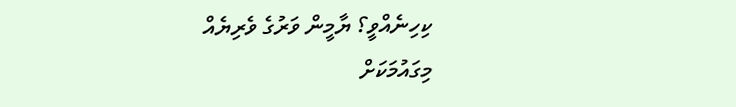ކިހިނެއްވީ؟ ޔާމީން ވަރުގެ ވެރިޔެއް މިގައުމަކަށް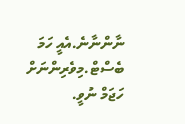ނާންނާނެ.އެއީ ހަމަ ބެސްޓް.މިވެރިންނަށް ހަޖަމް ނުވީ.